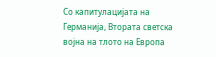Со капитулацијата на Германија, Втората светска војна на тлото на Европа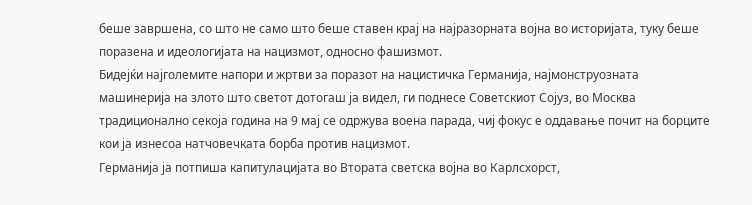беше завршена, со што не само што беше ставен крај на најразорната војна во историјата, туку беше поразена и идеологијата на нацизмот, односно фашизмот.
Бидејќи најголемите напори и жртви за поразот на нацистичка Германија, најмонструозната машинерија на злото што светот дотогаш ја видел, ги поднесе Советскиот Сојуз, во Москва традиционално секоја година на 9 мај се одржува воена парада, чиј фокус е оддавање почит на борците кои ја изнесоа натчовечката борба против нацизмот.
Германија ја потпиша капитулацијата во Втората светска војна во Карлсхорст,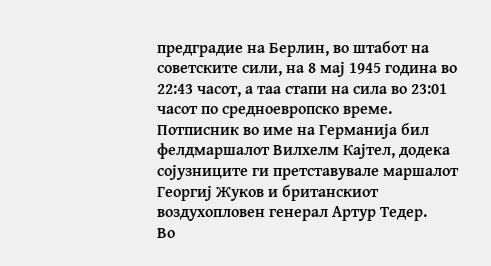предградие на Берлин, во штабот на советските сили, на 8 мај 1945 година во 22:43 часот, а таа стапи на сила во 23:01 часот по средноевропско време.
Потписник во име на Германија бил фелдмаршалот Вилхелм Кајтел, додека сојузниците ги претставувале маршалот Георгиј Жуков и британскиот воздухопловен генерал Артур Тедер.
Во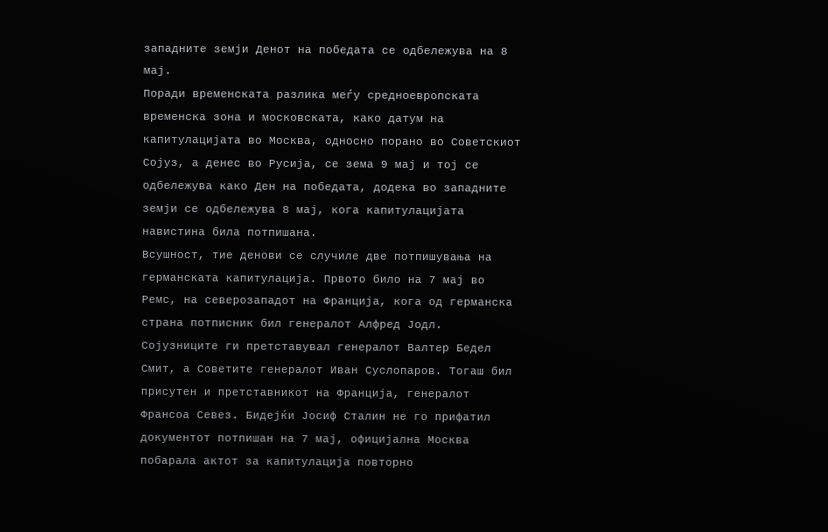западните земји Денот на победата се одбележува на 8 мај.
Поради временската разлика меѓу средноевропската временска зона и московската, како датум на капитулацијата во Москва, односно порано во Советскиот Сојуз, а денес во Русија, се зема 9 мај и тој се одбележува како Ден на победата, додека во западните земји се одбележува 8 мај, кога капитулацијата навистина била потпишана.
Всушност, тие денови се случиле две потпишувања на германската капитулација. Првото било на 7 мај во Ремс, на северозападот на Франција, кога од германска страна потписник бил генералот Алфред Јодл.
Сојузниците ги претставувал генералот Валтер Бедел Смит, а Советите генералот Иван Суслопаров. Тогаш бил присутен и претставникот на Франција, генералот Франсоа Севез. Бидејќи Јосиф Сталин не го прифатил документот потпишан на 7 мај, официјална Москва побарала актот за капитулација повторно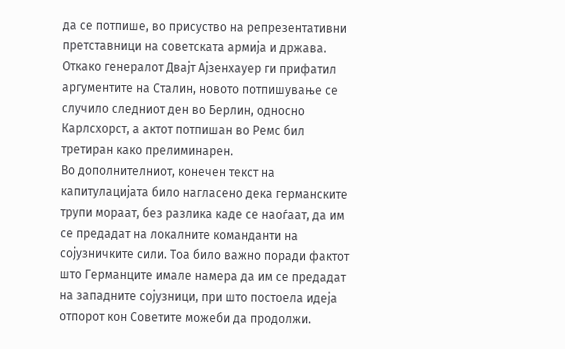да се потпише, во присуство на репрезентативни претставници на советската армија и држава.
Откако генералот Двајт Ајзенхауер ги прифатил аргументите на Сталин, новото потпишување се случило следниот ден во Берлин, односно Карлсхорст, а актот потпишан во Ремс бил третиран како прелиминарен.
Во дополнителниот, конечен текст на капитулацијата било нагласено дека германските трупи мораат, без разлика каде се наоѓаат, да им се предадат на локалните команданти на сојузничките сили. Тоа било важно поради фактот што Германците имале намера да им се предадат на западните сојузници, при што постоела идеја отпорот кон Советите можеби да продолжи.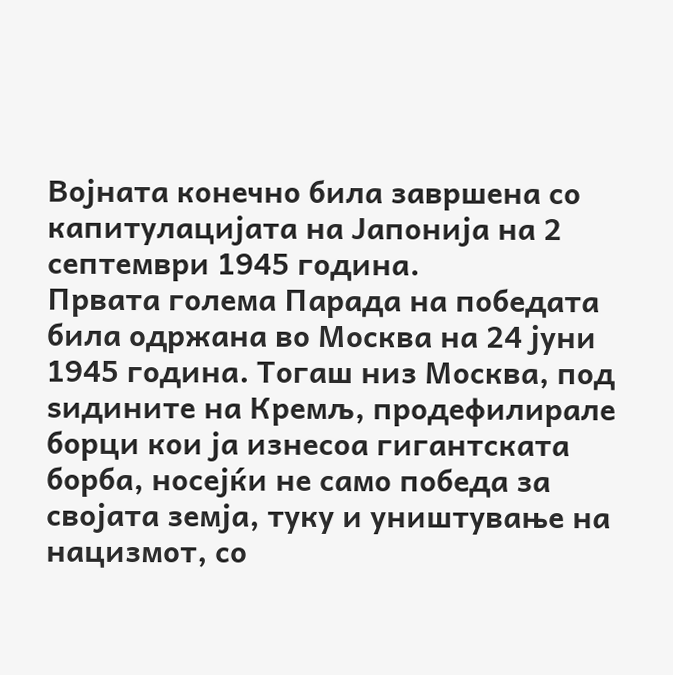Војната конечно била завршена со капитулацијата на Јапонија на 2 септември 1945 година.
Првата голема Парада на победата била одржана во Москва на 24 јуни 1945 година. Тогаш низ Москва, под ѕидините на Кремљ, продефилирале борци кои ја изнесоа гигантската борба, носејќи не само победа за својата земја, туку и уништување на нацизмот, со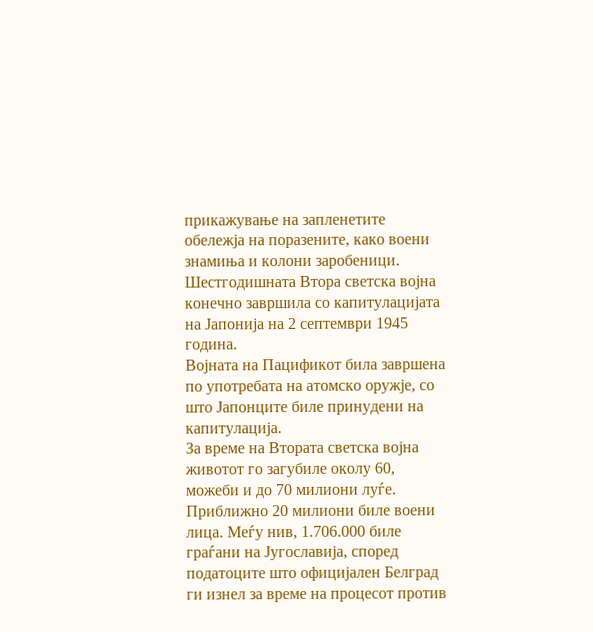прикажување на запленетите обележја на поразените, како воени знамиња и колони заробеници.
Шестгодишната Втора светска војна конечно завршила со капитулацијата на Јапонија на 2 септември 1945 година.
Војната на Пацификот била завршена по употребата на атомско оружје, со што Јапонците биле принудени на капитулација.
За време на Втората светска војна животот го загубиле околу 60, можеби и до 70 милиони луѓе. Приближно 20 милиони биле воени лица. Меѓу нив, 1.706.000 биле граѓани на Југославија, според податоците што официјален Белград ги изнел за време на процесот против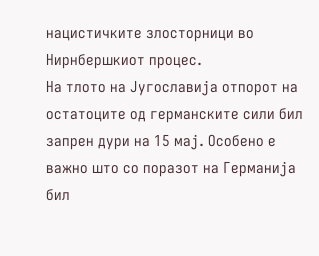нацистичките злосторници во Нирнбершкиот процес.
На тлото на Југославија отпорот на остатоците од германските сили бил запрен дури на 15 мај. Особено е важно што со поразот на Германија бил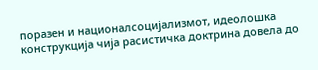поразен и националсоцијализмот, идеолошка конструкција чија расистичка доктрина довела до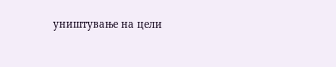уништување на цели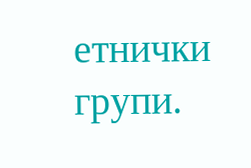етнички групи.